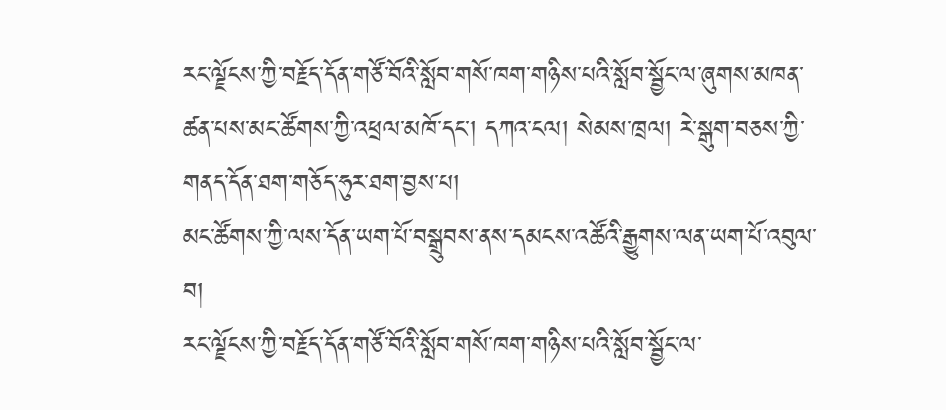རང་ལྗོངས་ཀྱི་བརྗོད་དོན་གཙོ་བོའི་སློབ་གསོ་ཁག་གཉིས་པའི་སློབ་སྦྱོང་ལ་ཞུགས་མཁན་ཚན་པས་མང་ཚོགས་ཀྱི་འཕྲལ་མཁོ་དང་། དཀའ་ངལ། སེམས་ཁྲལ། རེ་སྒུག་བཅས་ཀྱི་གནད་དོན་ཐག་གཅོད་ཧུར་ཐག་བྱས་པ།
མང་ཚོགས་ཀྱི་ལས་དོན་ཡག་པོ་བསྒྲུབས་ནས་དམངས་འཚོའི་རྒྱུགས་ལན་ཡག་པོ་འབུལ་བ།
རང་ལྗོངས་ཀྱི་བརྗོད་དོན་གཙོ་བོའི་སློབ་གསོ་ཁག་གཉིས་པའི་སློབ་སྦྱོང་ལ་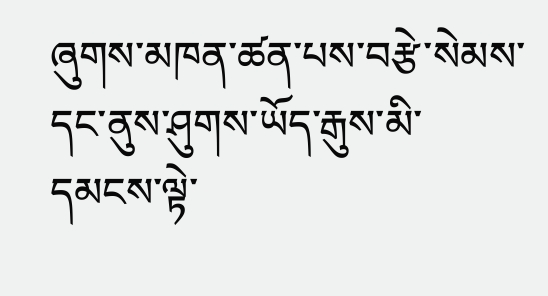ཞུགས་མཁན་ཚན་པས་བརྩེ་སེམས་དང་ནུས་ཤུགས་ཡོད་རྒུས་མི་དམངས་ལྟེ་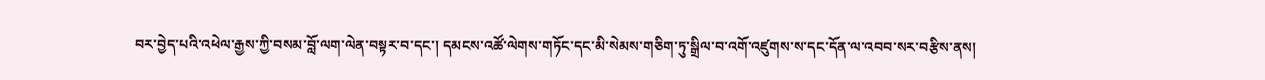བར་བྱེད་པའི་འཕེལ་རྒྱས་ཀྱི་བསམ་བློ་ལག་ལེན་བསྟར་བ་དང་། དམངས་འཚོ་ལེགས་གཏོང་དང་མི་སེམས་གཅིག་ཏུ་སྒྲིལ་བ་འགོ་འཛུགས་ས་དང་དོན་ལ་འབབ་སར་བརྩིས་ནས།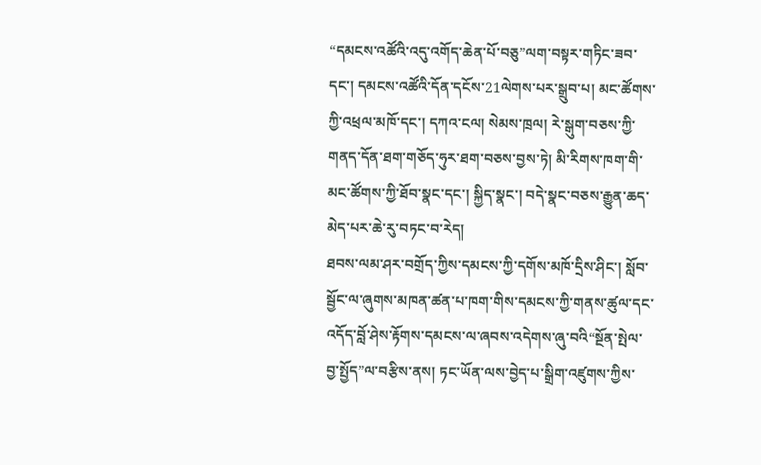“དམངས་འཚོའི་འདུ་འགོད་ཆེན་པོ་བཅུ”ལག་བསྟར་གཏིང་ཟབ་དང་། དམངས་འཚོའི་དོན་དངོས་21ལེགས་པར་སྒྲུབ་པ། མང་ཚོགས་ཀྱི་འཕྲལ་མཁོ་དང་། དཀའ་ངལ། སེམས་ཁྲལ། རེ་སྒུག་བཅས་ཀྱི་གནད་དོན་ཐག་གཅོད་ཧུར་ཐག་བཅས་བྱས་ཏེ། མི་རིགས་ཁག་གི་མང་ཚོགས་ཀྱི་ཐོབ་སྣང་དང་། སྐྱིད་སྣང་། བདེ་སྣང་བཅས་རྒྱུན་ཆད་མེད་པར་ཆེ་རུ་བཏང་བ་རེད།
ཐབས་ལམ་ཤར་བགྲོད་ཀྱིས་དམངས་ཀྱི་དགོས་མཁོ་དྲིས་ཤིང་། སློབ་སྦྱོང་ལ་ཞུགས་མཁན་ཚན་པ་ཁག་གིས་དམངས་ཀྱི་གནས་ཚུལ་དང་འདོད་བློ་ཤེས་རྟོགས་དམངས་ལ་ཞབས་འདེགས་ཞུ་བའི“སྔོན་སྤེལ་བྱ་སྤྱོད”ལ་བརྩིས་ནས། ཏང་ཡོན་ལས་བྱེད་པ་སྒྲིག་འཛུགས་ཀྱིས་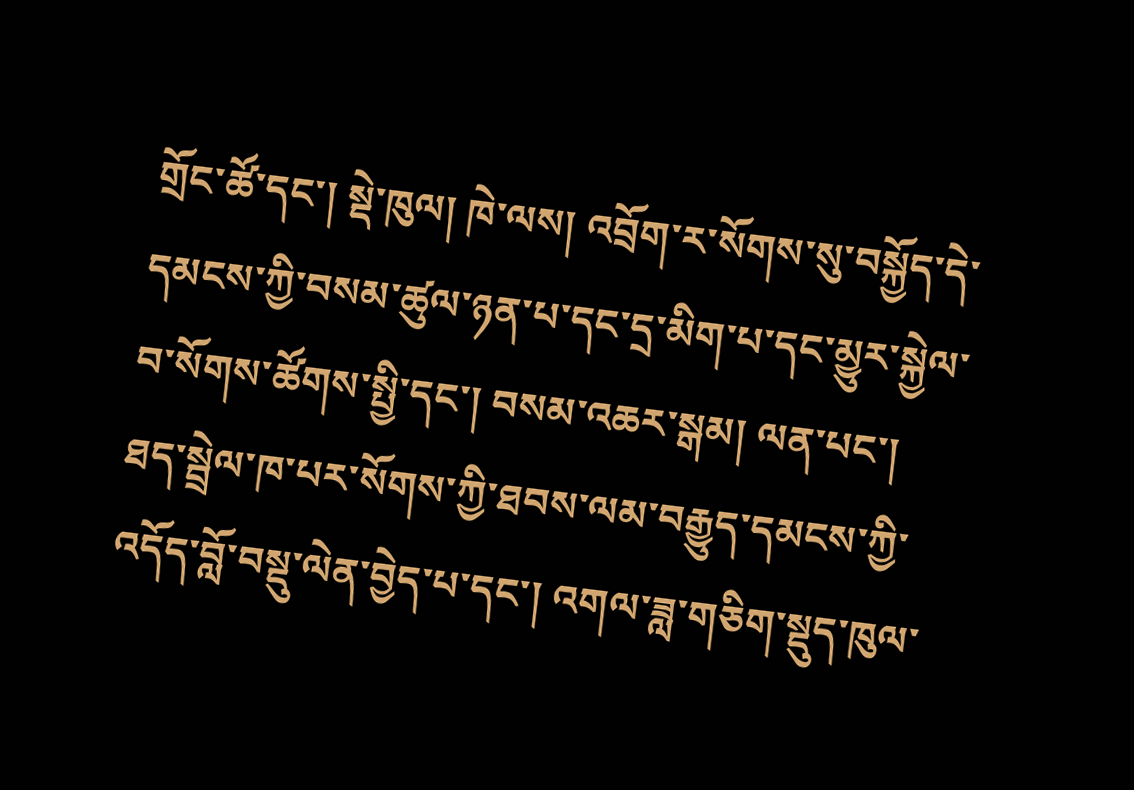གྲོང་ཚོ་དང་། སྡེ་ཁུལ། ཁེ་ལས། འབྲོག་ར་སོགས་སུ་བསྐྱོད་དེ་དམངས་ཀྱི་བསམ་ཚུལ་ཉན་པ་དང་དྲ་མིག་པ་དང་མྱུར་སྐྱེལ་བ་སོགས་ཚོགས་སྤྱི་དང་། བསམ་འཆར་སྒམ། ལན་པང་།
ཐད་སྦྲེལ་ཁ་པར་སོགས་ཀྱི་ཐབས་ལམ་བརྒྱུད་དམངས་ཀྱི་འདོད་བློ་བསྡུ་ལེན་བྱེད་པ་དང་། འགལ་ཟླ་གཅིག་སྡུད་ཁུལ་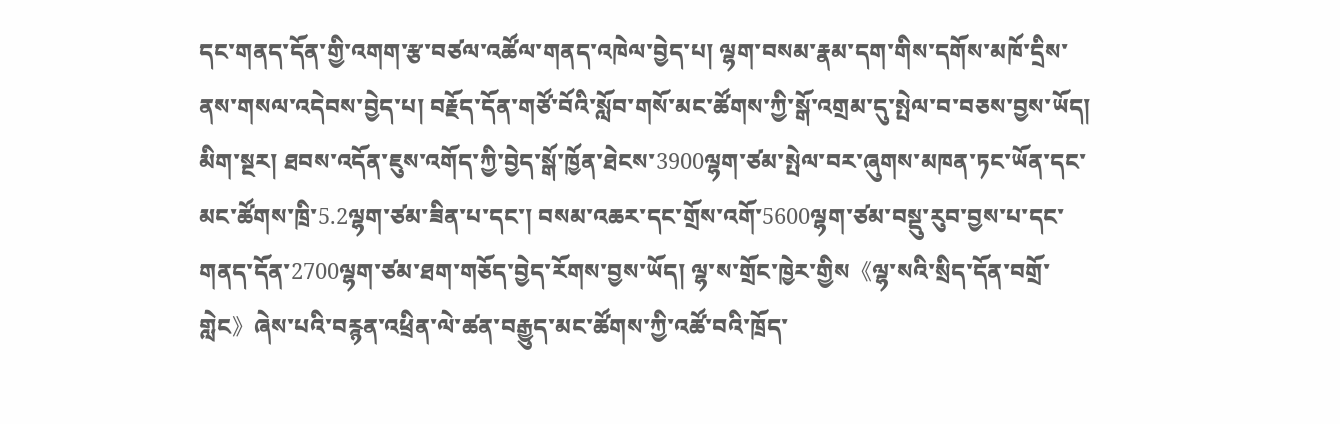དང་གནད་དོན་གྱི་འགག་རྩ་བཙལ་འཚོལ་གནད་འཁེལ་བྱེད་པ། ལྷག་བསམ་རྣམ་དག་གིས་དགོས་མཁོ་དྲིས་ནས་གསལ་འདེབས་བྱེད་པ། བརྗོད་དོན་གཙོ་བོའི་སློབ་གསོ་མང་ཚོགས་ཀྱི་སྒོ་འགྲམ་དུ་སྤེལ་བ་བཅས་བྱས་ཡོད། མིག་སྔར། ཐབས་འདོན་ཇུས་འགོད་ཀྱི་བྱེད་སྒོ་ཁྱོན་ཐེངས་3900ལྷག་ཙམ་སྤེལ་བར་ཞུགས་མཁན་ཏང་ཡོན་དང་མང་ཚོགས་ཁྲི་5.2ལྷག་ཙམ་ཟིན་པ་དང་། བསམ་འཆར་དང་གྲོས་འགོ་5600ལྷག་ཙམ་བསྡུ་རུབ་བྱས་པ་དང་གནད་དོན་2700ལྷག་ཙམ་ཐག་གཅོད་བྱེད་རོགས་བྱས་ཡོད། ལྷ་ས་གྲོང་ཁྱེར་གྱིས《ལྷ་སའི་སྲིད་དོན་བགྲོ་གླེང》ཞེས་པའི་བརྙན་འཕྲིན་ལེ་ཚན་བརྒྱུད་མང་ཚོགས་ཀྱི་འཚོ་བའི་ཁྲོད་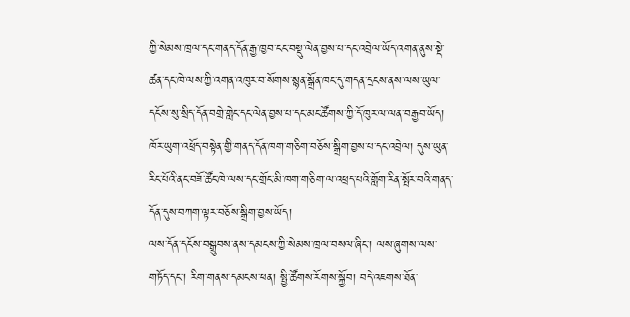ཀྱི་སེམས་ཁྲལ་དང་གནད་དོན་རྒྱ་ཁྱབ་ངང་བསྡུ་ལེན་བྱས་པ་དང་འབྲེལ་ཡོད་འགན་ནུས་སྡེ་ཚན་དང་ཁེ་ལས་ཀྱི་འགན་འཁུར་བ་སོགས་སྙན་སྒྲོན་ཁང་དུ་གདན་དྲངས་ནས་ལས་ཡུལ་དངོས་སུ་སྲིད་དོན་བགྲེ་གླེང་དང་ལེན་བྱས་པ་དང་མང་ཚོགས་ཀྱི་དོ་ཁུར་ལ་ལན་བརྒྱབ་ཡོད། ཁོར་ཡུག་འཕྲོད་བསྟེན་གྱི་གནད་དོན་ཁག་གཅིག་བཅོས་སྒྲིག་བྱས་པ་དང་འབྲེལ། དུས་ཡུན་རིང་པོའི་ནང་བཟོ་ཚོང་ཁེ་ལས་དང་གྲོང་མི་ཁག་གཅིག་ལ་འཕྲད་པའི་གློག་རིན་སྤོར་བའི་གནད་དོན་དུས་བཀག་ལྟར་བཅོས་སྒྲིག་བྱས་ཡོད།
ལས་དོན་དངོས་བསྒྲུབས་ནས་དམངས་ཀྱི་སེམས་ཁྲལ་བསལ་ཞིང་། ལས་ཞུགས་ལས་གཏོད་དང་། རིག་གནས་དམངས་ཕན། སྤྱི་ཚོགས་རོགས་སྐྱོབ། བདེ་འཇགས་ཐོན་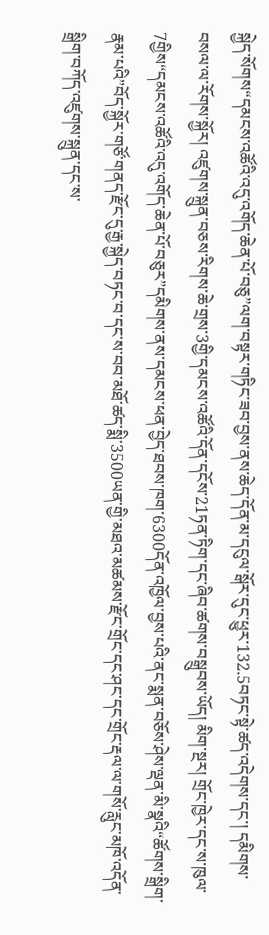སྐྱེད་སོགས“དམངས་འཚོའི་འདུ་འགོད་ཆེན་པོ་བཅུ”ལག་བསྟར་གཏིང་ཟབ་བྱས་ནས་ཆེད་དོན་མ་དངུལ་སྒོར་དུང་ཕྱུར་132.5བཏང་སྟེ་ཚད་འདེགས་དང་། དམིགས་བསལ་ལ་རོགས་སྐྱོར། འཛུགས་སྐྲུན་བཅས་རིགས་ཆེ་གྲས་3གྱི་དམངས་འཚོའི་དོན་དངོས་21ཏན་ཏིག་དང་ཞིབ་ཚགས་བསྒྲུབས་ཡོད། མིག་སྔར། གྲོང་ཁྱེར་དང་ས་ཁུལ་7གྱིས“དམངས་འཚོའི་འདུ་འགོད་ཆེན་པོ་བཅུར”དམིགས་ནས་དམངས་ཕན་བྱེད་ཐབས་ཁག་6300དོན་འཁྱོལ་བྱས་པའི་ནང་སྨན་བཅོས་ཤེས་ལྡན་མི་སྣའི“ཚོགས་སྒྲིག་རྣམ་པའི”བོད་སྐྱོར་གཙོ་གནད་རྫོང་དུ་རྒྱ་སྐྱེད་བཏང་བ་དང་ས་བབ་མཐོ་ཚད་སྨི་3500ཡན་གྱི་མཐའ་མཚམས་རྫོང་གྲོང་དང་ཤང་དང་གྲོང་རྡལ་ལ་གསོ་རླུང་མཁོ་འདོན་སྒྲིག་བཀོད་འཛུགས་སྐྲུན་དང་ས་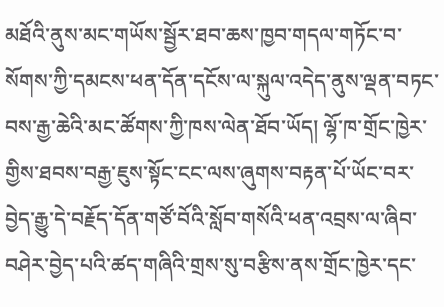མཐོའི་ནུས་མང་གཡོས་སྦྱོར་ཐབ་ཆས་ཁྱབ་གདལ་གཏོང་བ་སོགས་ཀྱི་དམངས་ཕན་དོན་དངོས་ལ་སྐུལ་འདེད་ནུས་ལྡན་བཏང་བས་རྒྱ་ཆེའི་མང་ཚོགས་ཀྱི་ཁས་ལེན་ཐོབ་ཡོད། ལྷོ་ཁ་གྲོང་ཁྱེར་གྱིས་ཐབས་བརྒྱ་ཇུས་སྟོང་ངང་ལས་ཞུགས་བརྟན་པོ་ཡོང་བར་བྱེད་རྒྱུ་དེ་བརྗོད་དོན་གཙོ་བོའི་སློབ་གསོའི་ཕན་འབྲས་ལ་ཞིབ་བཤེར་བྱེད་པའི་ཚད་གཞིའི་གྲས་སུ་བརྩིས་ནས་གྲོང་ཁྱེར་དང་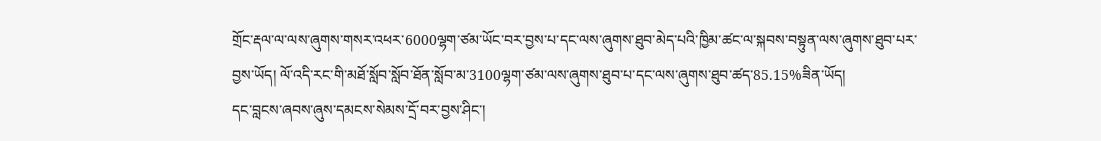གྲོང་རྡལ་ལ་ལས་ཞུགས་གསར་འཕར་6000ལྷག་ཙམ་ཡོང་བར་བྱས་པ་དང་ལས་ཞུགས་ཐུབ་མེད་པའི་ཁྱིམ་ཚང་ལ་སྐབས་བསྟུན་ལས་ཞུགས་ཐུབ་པར་བྱས་ཡོད། ལོ་འདི་རང་གི་མཐོ་སློབ་སློབ་ཐོན་སློབ་མ་3100ལྷག་ཙམ་ལས་ཞུགས་ཐུབ་པ་དང་ལས་ཞུགས་ཐུབ་ཚད་85.15%ཟིན་ཡོད།
དང་བླངས་ཞབས་ཞུས་དམངས་སེམས་དྲོ་བར་བྱས་ཤིང་།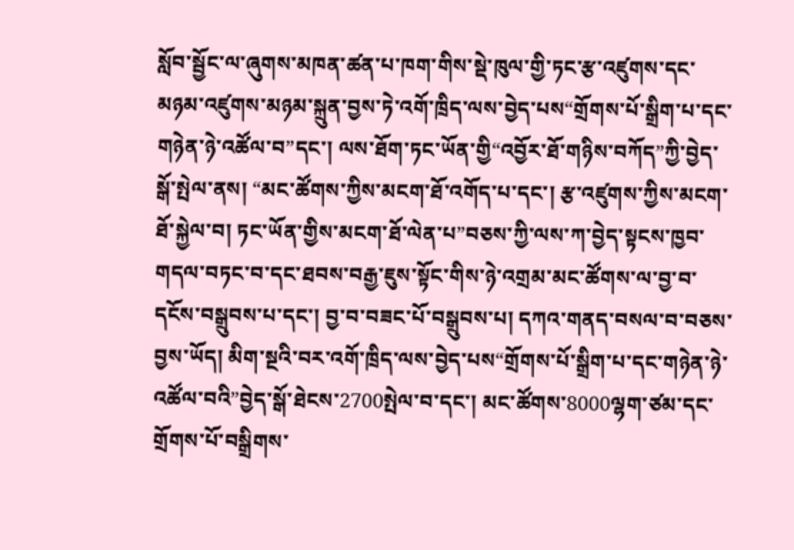སློབ་སྦྱོང་ལ་ཞུགས་མཁན་ཚན་པ་ཁག་གིས་སྡེ་ཁུལ་གྱི་ཏང་རྩ་འཛུགས་དང་མཉམ་འཛུགས་མཉམ་སྐྲུན་བྱས་ཏེ་འགོ་ཁྲིད་ལས་བྱེད་པས“གྲོགས་པོ་སྒྲིག་པ་དང་གཉེན་ཉེ་འཚོལ་བ”དང་། ལས་ཐོག་ཏང་ཡོན་གྱི“འབྱོར་ཐོ་གཉིས་བཀོད”ཀྱི་བྱེད་སྒོ་སྤེལ་ནས། “མང་ཚོགས་ཀྱིས་མངག་ཐོ་འགོད་པ་དང་། རྩ་འཛུགས་ཀྱིས་མངག་ཐོ་སྐྱེལ་བ། ཏང་ཡོན་གྱིས་མངག་ཐོ་ལེན་པ”བཅས་ཀྱི་ལས་ཀ་བྱེད་སྟངས་ཁྱབ་གདལ་བཏང་བ་དང་ཐབས་བརྒྱ་ཇུས་སྟོང་གིས་ཉེ་འགྲམ་མང་ཚོགས་ལ་བྱ་བ་དངོས་བསྒྲུབས་པ་དང་། བྱ་བ་བཟང་པོ་བསྒྲུབས་པ། དཀའ་གནད་བསལ་བ་བཅས་བྱས་ཡོད། མིག་སྔའི་བར་འགོ་ཁྲིད་ལས་བྱེད་པས“གྲོགས་པོ་སྒྲིག་པ་དང་གཉེན་ཉེ་འཚོལ་བའི”བྱེད་སྒོ་ཐེངས་2700སྤེལ་བ་དང་། མང་ཚོགས་8000ལྷག་ཙམ་དང་གྲོགས་པོ་བསྒྲིགས་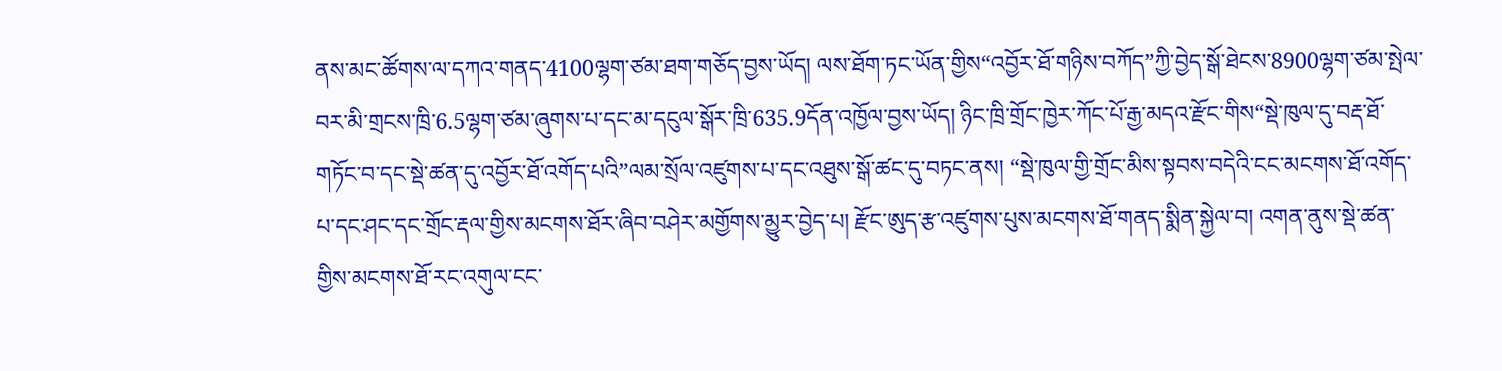ནས་མང་ཚོགས་ལ་དཀའ་གནད་4100ལྷག་ཙམ་ཐག་གཅོད་བྱས་ཡོད། ལས་ཐོག་ཏང་ཡོན་གྱིས“འབྱོར་ཐོ་གཉིས་བཀོད”ཀྱི་བྱེད་སྒོ་ཐེངས་8900ལྷག་ཙམ་སྤེལ་བར་མི་གྲངས་ཁྲི་6.5ལྷག་ཙམ་ཞུགས་པ་དང་མ་དངུལ་སྒོར་ཁྲི་635.9དོན་འཁྱོལ་བྱས་ཡོད། ཉིང་ཁྲི་གྲོང་ཁྱེར་ཀོང་པོ་རྒྱ་མདའ་རྫོང་གིས“སྡེ་ཁུལ་དུ་བརྡ་ཐོ་གཏོང་བ་དང་སྡེ་ཚན་དུ་འབྱོར་ཐོ་འགོད་པའི”ལམ་སྲོལ་འཛུགས་པ་དང་འཐུས་སྒོ་ཚང་དུ་བཏང་ནས། “སྡེ་ཁུལ་གྱི་གྲོང་མིས་སྟབས་བདེའི་ངང་མངགས་ཐོ་འགོད་པ་དང་ཤང་དང་གྲོང་རྡལ་གྱིས་མངགས་ཐོར་ཞིབ་བཤེར་མགྱོགས་མྱུར་བྱེད་པ། རྫོང་ཨུད་རྩ་འཛུགས་པུས་མངགས་ཐོ་གནད་སྨིན་སྐྱེལ་བ། འགན་ནུས་སྡེ་ཚན་གྱིས་མངགས་ཐོ་རང་འགུལ་ངང་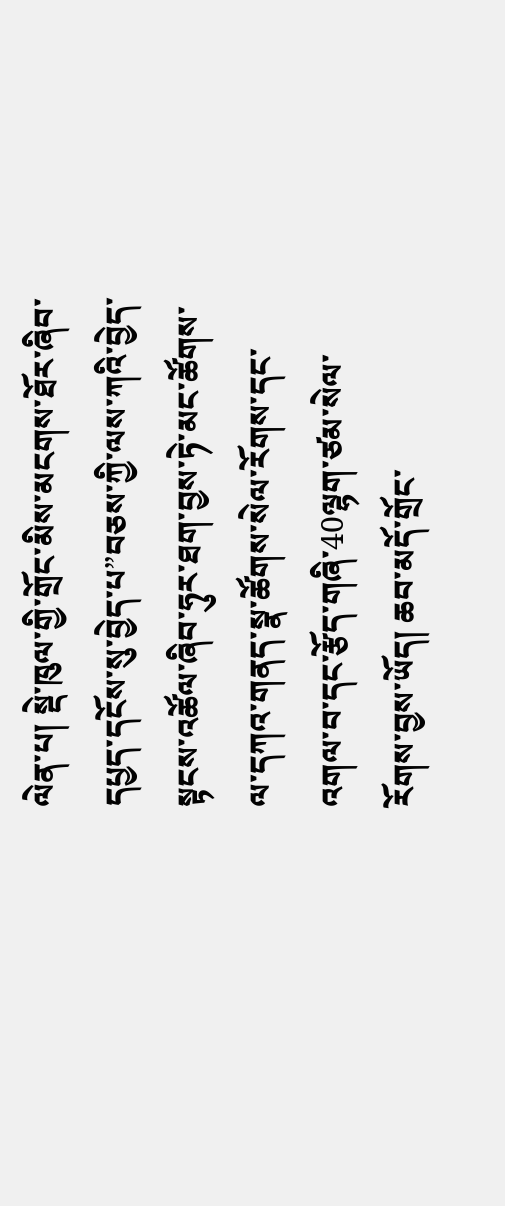ལེན་པ། སྡེ་ཁུལ་གྱི་གྲོང་མིས་མངགས་ཐོར་ཞིབ་དཔྱད་དངོས་སུ་བྱེད་པ”བཅས་ཀྱི་ལས་ཀའི་བྱེད་སྟངས་འཚོལ་ཞིབ་ཧུར་ཐག་བྱས་ཏེ་མང་ཚོགས་ལ་དཀའ་གནད་སྣ་ཚོགས་སེལ་རོགས་དང་འགལ་བ་དང་རྩོད་གཞི་40ལྷག་ཙམ་སེལ་རོགས་བྱས་ཡོད། ཆབ་མདོ་གྲོང་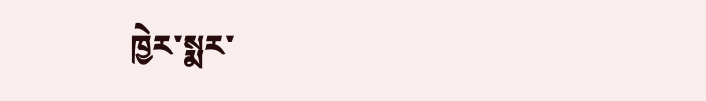ཁྱེར་སྨར་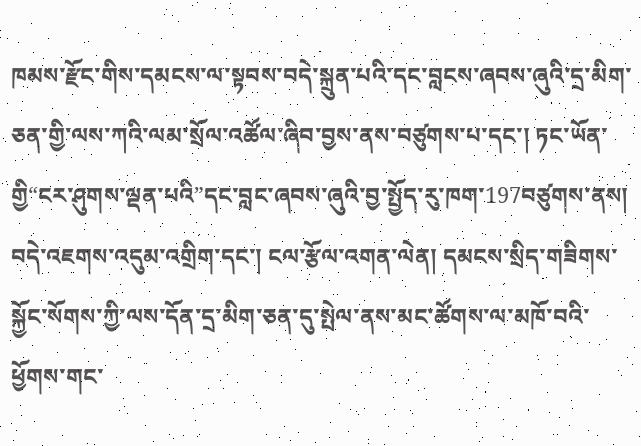ཁམས་རྫོང་གིས་དམངས་ལ་སྟབས་བདེ་སྐྲུན་པའི་དང་བླངས་ཞབས་ཞུའི་དྲ་མིག་ཅན་གྱི་ལས་ཀའི་ལམ་སྲོལ་འཚོལ་ཞིབ་བྱས་ནས་བཙུགས་པ་དང་། ཏང་ཡོན་གྱི“ངར་ཤུགས་ལྡན་པའི”དང་བླང་ཞབས་ཞུའི་བྱ་སྤྱོད་རུ་ཁག་197བཙུགས་ནས། བདེ་འཇགས་འདུམ་འགྲིག་དང་། ངལ་རྩོལ་འགན་ལེན། དམངས་སྲིད་གཟིགས་སྐྱོང་སོགས་ཀྱི་ལས་དོན་དྲ་མིག་ཅན་དུ་སྤེལ་ནས་མང་ཚོགས་ལ་མཁོ་བའི་ཕྱོགས་གང་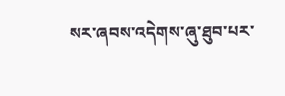སར་ཞབས་འདེགས་ཞུ་ཐུབ་པར་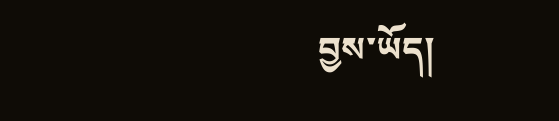བྱས་ཡོད།